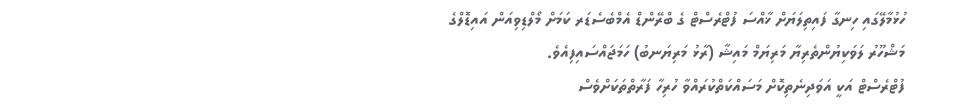ހުޅުމާލޭގައި ހިނގާ ފައިތިލަޔަށް ޚާއްސަ ފުޓްރެސްޓް ގެ ބްރޭންޑް އެމްބެސެޑަރ ކަމަށް މޯލްޑިވިއަން އައިޑޮލްގެ މަޝްހޫރު ލަވަކިޔުންތެރިޔާ މަރިޔަމް މައިޝާ (ރާޅު މަރިޔަނބު) ހަމަޖައްސައިފިއެވެ.
ފުޓްރެސްޓް އަކީ އަވަދިނެތިކޮށް މަސައްކަތްކުރައްވާ ހުރިހާ ފަރާތްތަކަށްވެސް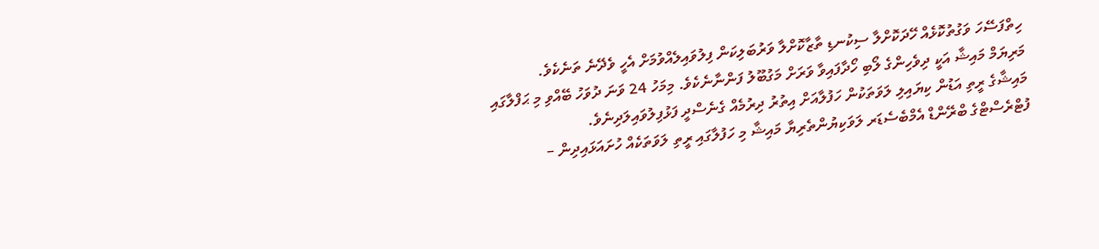ހިތްފަސޭހަ ވަގުތުކޮޅެއް ހޭދަކޮށްލާ ސިކުނޑި ތާޒާކޮށްލާ ވަރުބަލިކަން ފިލުވައިލެއްވުމަށް އެހީ ވެދޭނެ ތަނެކެވެ.
މަރިޔަމް މައިޝާ އަކީ ދިވެހިންގެ ލޯބި ހޯދާފައިވާ ވަރަށް މަގުބޫލު ފަންނާނެކެވެ. މިމަހު 24 ވަނަ ދުވަހު ބޭއްވި މި ޙަފްލާގައި މައިޝާގެ ރީތި އަޑުން ކިޔައިލި ލަވަތަކުން ހަފުލާއަށް އިތުރު ދިރުމެއް ގެނެސްދީ ފަޅުފިލުވައިލަދިނެވެ.
ފުޓްރެސްޓްގެ ބްރޭންޑް އެމްބެސެޑަރ ލަވަކިޔުންތެރިޔާ މައިޝާ މި ހަފުލާގައި ރީތި ލަވަތަކެއް ހުށައަޅައިދިން –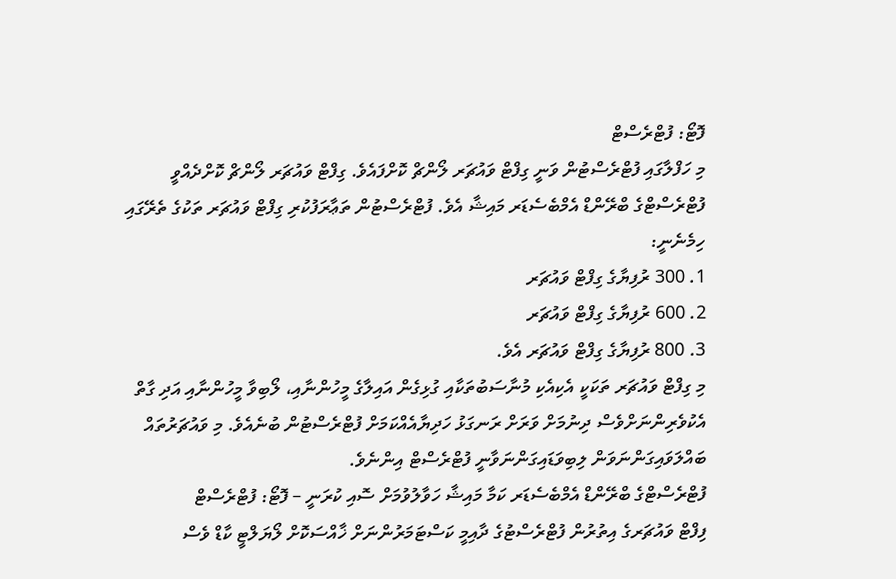ފޮޓޯ: ފުޓްރެސްޓް
މި ހަފްލާގައި ފުޓްރެސްޓުން ވަނީ ގިފްޓް ވައުޗަރ ލޯންޗް ކޮށްފައެވެ. ގިފްޓް ވައުޗަރ ލޯންޗް ކޮށްދެއްވީ ފުޓްރެސްޓްގެ ބްރޭންޑް އެމްބެސެޑަރ މައިޝާ އެވެ. ފުޓްރެސްޓުން ތަޢާރަފުކުރި ގިފްޓް ވައުޗަރ ތަކުގެ ތެރޭގައި ހިމެނެނީ:
1. 300 ރުފިޔާގެ ގިފްޓް ވައުޗަރ
2. 600 ރުފިޔާގެ ގިފްޓް ވައުޗަރ
3. 800 ރުފިޔާގެ ގިފްޓް ވައުޗަރ އެވެ.
މި ގިފްޓް ވައުޗަރ ތަކަކީ އެކިއެކި މުނާސަބުތަކާއި ގުޅިގެން އައިލާގެ މީހުންނާއި، ލޯބިވާ މީހުންނާއި އަދި ގާތް އެކުވެރިންނަށްވެސް ދިނުމަށް ވަރަށް ރަނގަޅު ހަދިޔާއެއްކަމަށް ފުޓްރެސްޓުން ބުނެއެވެ. މި ވައުޗަރުތައް ބައްލަވައިގަންނަވަން ލިބިވަޑައިގަންނަވާނީ ފުޓްރެސްޓް އިންނެވެ.
ފުޓްރެސްޓްގެ ބްރޭންޑް އެމްބެސެޑަރ ކަމާ މައިޝާ ހަވާލުވުމަށް ސޮއި ކުރަނީ – ފޮޓޯ: ފުޓްރެސްޓް
ފިފްޓް ވައުޗަރގެ އިތުރުން ފުޓްރެސްޓުގެ ދާއިމީ ކަސްޓަމަރުންނަށް ޚާއްސަކޮށް ލޯޔަލްޓީ ކާޑް ވެސް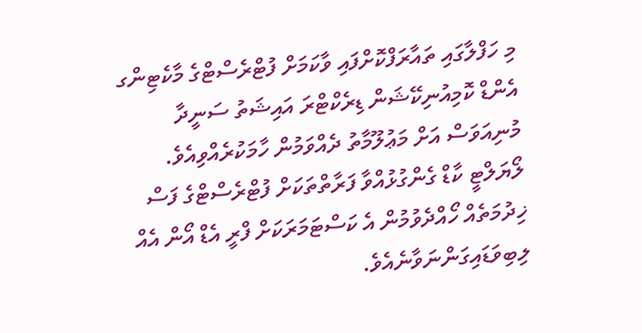މި ހަފްލާގައި ތައާރަފްކޮށްފައި ވާކަމަށް ފުޓްރެސްޓްގެ މާކެޓިންގ އެންޑް ކޮމިއުނިކޭޝަން ޑިރެކްޓްރަ އައިޝަތު ސަނީދާ މުނިއަވަސް އަށް މަޢުލޫމާތު ދެއްވަމުން ހާމަކުރެއްވިއެވެ.
ލޯޔަލްޓީ ކާޑް ގެންގުޅުއްވާ ފަރާތްތަކަށް ފުޓްރެސްޓްގެ ފަސް ޚިދުމަތެއް ހޯއްދެވުމުން އެ ކަސްޓަމަރަކަށް ފްރީ އެޑް އޯން އެއް ލިބިވަޑައިގަންނަވާނެއެވެ.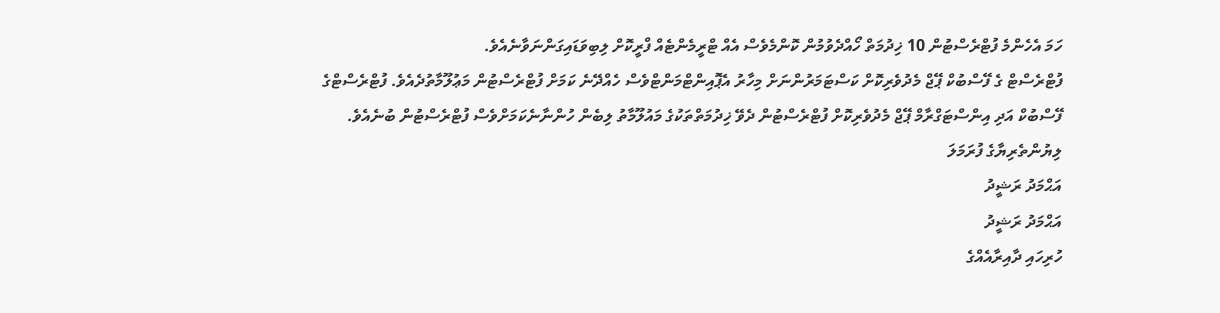ހަމަ އެހެންމެ ފުޓްރެސްޓުން 10 ޚިދުމަތް ހޯއްދެވުމުން ކޮންމެވެސް އެއް ޓްރީމެންޓެއް ފްރީކޮށް ލިބިވަޑައިގަންނަވާނެއެވެ.
ފުޓްރެސްޓް ގެ ފޭސްބުކް ޕޭޖް މެދުވެރިކޮށް ކަސްޓަމަރުންނަށް މިހާރު އެޕޮއިންޓްމަންޓްވެސް ހެއްދޭނެ ކަމަށް ފުޓްރެސްޓުން މަޢުލޫމާތުދެއެވެ. ފުޓްރެސްޓްގެ ފޭސްބުކް އަދި އިންސްޓަގްރާމް ޕޭޖް މެދުވެރިކޮށް ފުޓްރެސްޓުން ދެވޭ ޚިދުމަތްތަކުގެ މައުލޫމާތު ލިބެން ހުންނާނެކަމަށްވެސް ފުޓްރެސްޓުން ބުނެއެވެ.
ލިޔުންތެރިޔާގެ ފުރަމަލަ
އަޙްމަދު ރަޝީދު
އަޙްމަދު ރަޝީދު
ހުރިހައި ދާއިރާއެއްގެ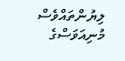ލިޔުންތައްވެސް މުނިއަވަސްގެ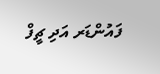ފައުންޑަރ އަދި ޗީފް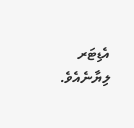އެޑިޓަރ ލިޔާނެއެވެ.